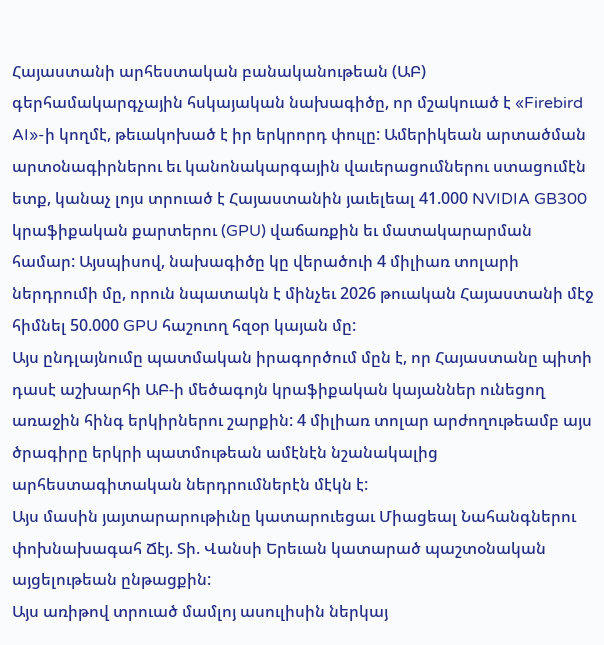Հայաստանի արհեստական բանականութեան (ԱԲ) գերհամակարգչային հսկայական նախագիծը, որ մշակուած է «Firebird AI»-ի կողմէ, թեւակոխած է իր երկրորդ փուլը: Ամերիկեան արտածման արտօնագիրներու եւ կանոնակարգային վաւերացումներու ստացումէն ետք, կանաչ լոյս տրուած է Հայաստանին յաւելեալ 41.000 NVIDIA GB300 կրաֆիքական քարտերու (GPU) վաճառքին եւ մատակարարման համար: Այսպիսով, նախագիծը կը վերածուի 4 միլիառ տոլարի ներդրումի մը, որուն նպատակն է մինչեւ 2026 թուական Հայաստանի մէջ հիմնել 50.000 GPU հաշուող հզօր կայան մը:
Այս ընդլայնումը պատմական իրագործում մըն է, որ Հայաստանը պիտի դասէ աշխարհի ԱԲ-ի մեծագոյն կրաֆիքական կայաններ ունեցող առաջին հինգ երկիրներու շարքին: 4 միլիառ տոլար արժողութեամբ այս ծրագիրը երկրի պատմութեան ամէնէն նշանակալից արհեստագիտական ներդրումներէն մէկն է:
Այս մասին յայտարարութիւնը կատարուեցաւ Միացեալ Նահանգներու փոխնախագահ Ճէյ. Տի. Վանսի Երեւան կատարած պաշտօնական այցելութեան ընթացքին:
Այս առիթով տրուած մամլոյ ասուլիսին ներկայ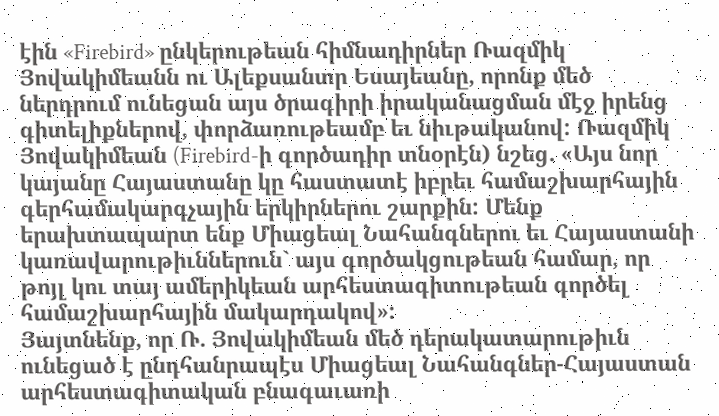էին «Firebird» ընկերութեան հիմնադիրներ Ռազմիկ Յովակիմեանն ու Ալեքսանտր Եսայեանը, որոնք մեծ ներդրում ունեցան այս ծրագիրի իրականացման մէջ իրենց գիտելիքներով, փորձառութեամբ եւ նիւթականով: Ռազմիկ Յովակիմեան (Firebird-ի գործադիր տնօրէն) նշեց. «Այս նոր կայանը Հայաստանը կը հաստատէ իբրեւ համաշխարհային գերհամակարգչային երկիրներու շարքին: Մենք երախտապարտ ենք Միացեալ Նահանգներու եւ Հայաստանի կառավարութիւններուն` այս գործակցութեան համար, որ թոյլ կու տայ ամերիկեան արհեստագիտութեան գործել համաշխարհային մակարդակով»:
Յայտնենք, որ Ռ. Յովակիմեան մեծ դերակատարութիւն ունեցած է ընդհանրապէս Միացեալ Նահանգներ-Հայաստան արհեստագիտական բնագաւառի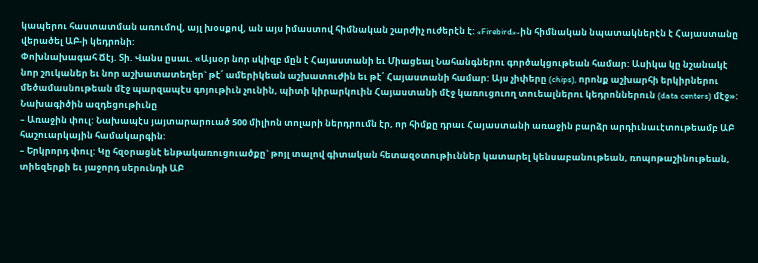կապերու հաստատման առումով, այլ խօսքով, ան այս իմաստով հիմնական շարժիչ ուժերէն է: «Firebird»-ին հիմնական նպատակներէն է Հայաստանը վերածել ԱԲ-ի կեդրոնի:
Փոխնախագահ Ճէյ. Տի. Վանս ըսաւ. «Այսօր նոր սկիզբ մըն է Հայաստանի եւ Միացեալ Նահանգներու գործակցութեան համար: Ասիկա կը նշանակէ նոր շուկաներ եւ նոր աշխատատեղեր` թէ՛ ամերիկեան աշխատուժին եւ թէ՛ Հայաստանի համար: Այս չիփերը (chips), որոնք աշխարհի երկիրներու մեծամասնութեան մէջ պարզապէս գոյութիւն չունին, պիտի կիրարկուին Հայաստանի մէջ կառուցուող տուեալներու կեդրոններուն (data centers) մէջ»:
Նախագիծին ազդեցութիւնը
– Առաջին փուլ: Նախապէս յայտարարուած 500 միլիոն տոլարի ներդրումն էր, որ հիմքը դրաւ Հայաստանի առաջին բարձր արդիւնաւէտութեամբ ԱԲ հաշուարկային համակարգին:
– Երկրորդ փուլ: Կը հզօրացնէ ենթակառուցուածքը` թոյլ տալով գիտական հետազօտութիւններ կատարել կենսաբանութեան, ռոպոթաշինութեան, տիեզերքի եւ յաջորդ սերունդի ԱԲ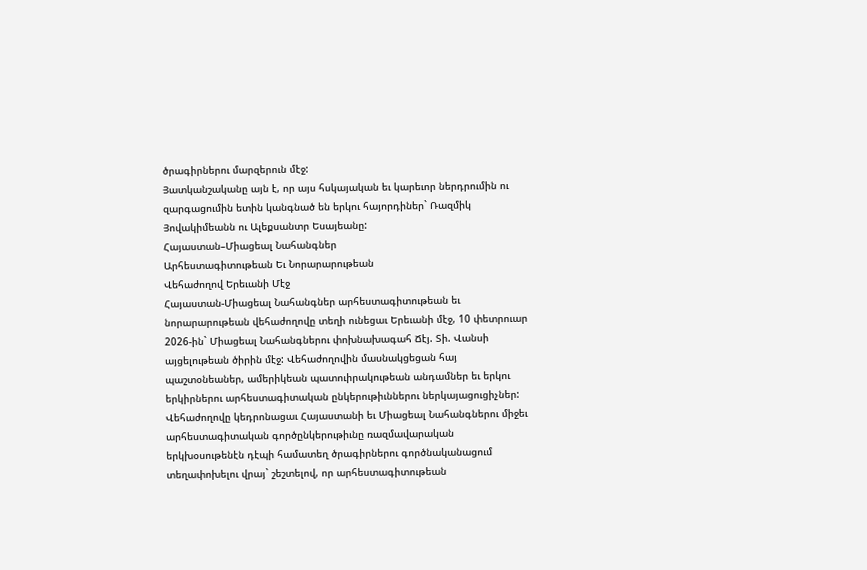ծրագիրներու մարզերուն մէջ:
Յատկանշականը այն է, որ այս հսկայական եւ կարեւոր ներդրումին ու զարգացումին ետին կանգնած են երկու հայորդիներ` Ռազմիկ Յովակիմեանն ու Ալեքսանտր Եսայեանը:
Հայաստան–Միացեալ Նահանգներ
Արհեստագիտութեան Եւ Նորարարութեան
Վեհաժողով Երեւանի Մէջ
Հայաստան-Միացեալ Նահանգներ արհեստագիտութեան եւ նորարարութեան վեհաժողովը տեղի ունեցաւ Երեւանի մէջ, 10 փետրուար 2026-ին` Միացեալ Նահանգներու փոխնախագահ Ճէյ. Տի. Վանսի այցելութեան ծիրին մէջ: Վեհաժողովին մասնակցեցան հայ պաշտօնեաներ, ամերիկեան պատուիրակութեան անդամներ եւ երկու երկիրներու արհեստագիտական ընկերութիւններու ներկայացուցիչներ:
Վեհաժողովը կեդրոնացաւ Հայաստանի եւ Միացեալ Նահանգներու միջեւ արհեստագիտական գործընկերութիւնը ռազմավարական երկխօսութենէն դէպի համատեղ ծրագիրներու գործնականացում տեղափոխելու վրայ` շեշտելով, որ արհեստագիտութեան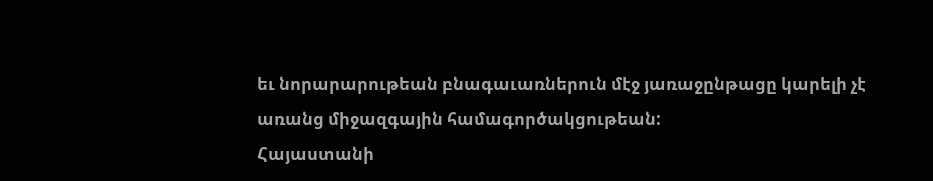եւ նորարարութեան բնագաւառներուն մէջ յառաջընթացը կարելի չէ առանց միջազգային համագործակցութեան:
Հայաստանի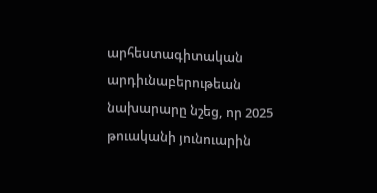արհեստագիտական արդիւնաբերութեան նախարարը նշեց, որ 2025 թուականի յունուարին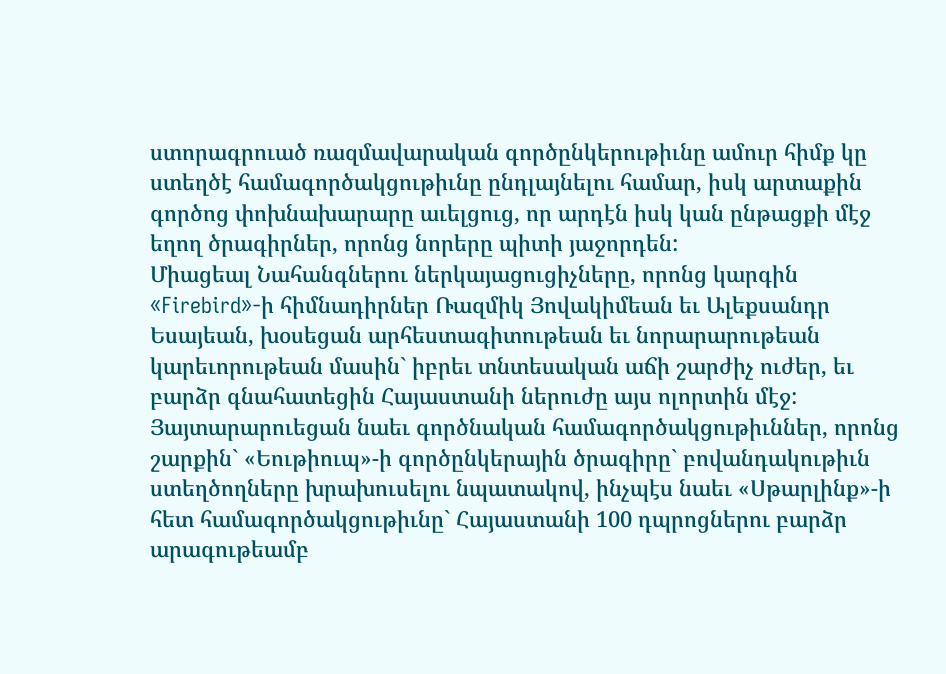ստորագրուած ռազմավարական գործընկերութիւնը ամուր հիմք կը ստեղծէ համագործակցութիւնը ընդլայնելու համար, իսկ արտաքին գործոց փոխնախարարը աւելցուց, որ արդէն իսկ կան ընթացքի մէջ եղող ծրագիրներ, որոնց նորերը պիտի յաջորդեն:
Միացեալ Նահանգներու ներկայացուցիչները, որոնց կարգին «Firebird»-ի հիմնադիրներ Ռազմիկ Յովակիմեան եւ Ալեքսանդր Եսայեան, խօսեցան արհեստագիտութեան եւ նորարարութեան կարեւորութեան մասին` իբրեւ տնտեսական աճի շարժիչ ուժեր, եւ բարձր գնահատեցին Հայաստանի ներուժը այս ոլորտին մէջ: Յայտարարուեցան նաեւ գործնական համագործակցութիւններ, որոնց շարքին` «Եութիուպ»-ի գործընկերային ծրագիրը` բովանդակութիւն ստեղծողները խրախուսելու նպատակով, ինչպէս նաեւ «Սթարլինք»-ի հետ համագործակցութիւնը` Հայաստանի 100 դպրոցներու բարձր արագութեամբ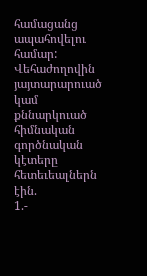համացանց ապահովելու համար:
Վեհաժողովին յայտարարուած կամ քննարկուած հիմնական գործնական կէտերը հետեւեալներն էին.
1.-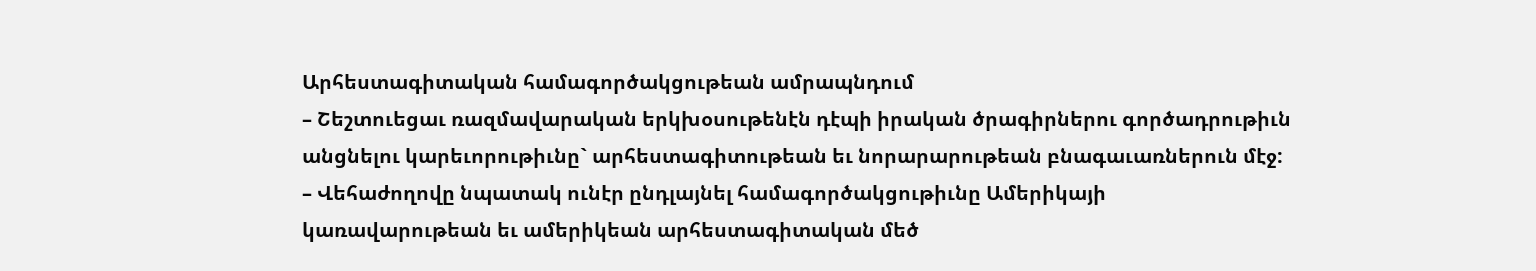Արհեստագիտական համագործակցութեան ամրապնդում
– Շեշտուեցաւ ռազմավարական երկխօսութենէն դէպի իրական ծրագիրներու գործադրութիւն անցնելու կարեւորութիւնը` արհեստագիտութեան եւ նորարարութեան բնագաւառներուն մէջ:
– Վեհաժողովը նպատակ ունէր ընդլայնել համագործակցութիւնը Ամերիկայի կառավարութեան եւ ամերիկեան արհեստագիտական մեծ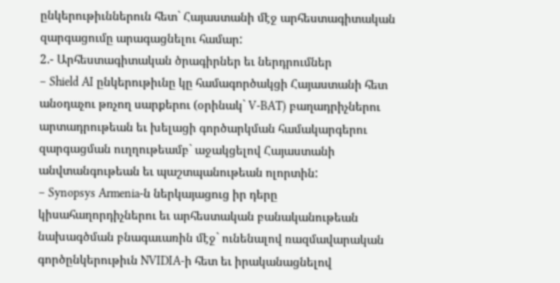ընկերութիւններուն հետ` Հայաստանի մէջ արհեստագիտական զարգացումը արագացնելու համար:
2.- Արհեստագիտական ծրագիրներ եւ ներդրումներ
– Shield AI ընկերութիւնը կը համագործակցի Հայաստանի հետ անօդաչու թռչող սարքերու (օրինակ` V-BAT) բաղադրիչներու արտադրութեան եւ խելացի գործարկման համակարգերու զարգացման ուղղութեամբ` աջակցելով Հայաստանի անվտանգութեան եւ պաշտպանութեան ոլորտին:
– Synopsys Armenia-ն ներկայացուց իր դերը կիսահաղորդիչներու եւ արհեստական բանականութեան նախագծման բնագաւառին մէջ` ունենալով ռազմավարական գործընկերութիւն NVIDIA-ի հետ եւ իրականացնելով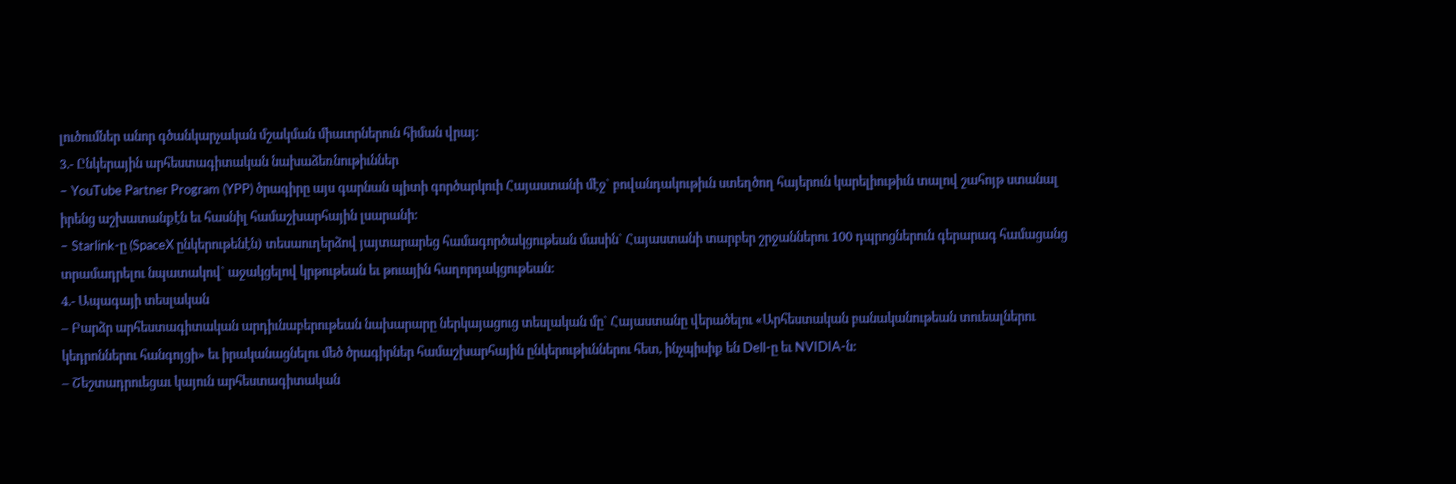լուծումներ անոր գծանկարչական մշակման միաւորներուն հիման վրայ:
3.- Ընկերային արհեստագիտական նախաձեռնութիւններ
– YouTube Partner Program (YPP) ծրագիրը այս գարնան պիտի գործարկուի Հայաստանի մէջ` բովանդակութիւն ստեղծող հայերուն կարելիութիւն տալով շահոյթ ստանալ իրենց աշխատանքէն եւ հասնիլ համաշխարհային լսարանի:
– Starlink-ը (SpaceX ընկերութենէն) տեսաուղերձով յայտարարեց համագործակցութեան մասին` Հայաստանի տարբեր շրջաններու 100 դպրոցներուն գերարագ համացանց տրամադրելու նպատակով` աջակցելով կրթութեան եւ թուային հաղորդակցութեան:
4.- Ապագայի տեսլական
– Բարձր արհեստագիտական արդիւնաբերութեան նախարարը ներկայացուց տեսլական մը` Հայաստանը վերածելու «Արհեստական բանականութեան տուեալներու կեդրոններու հանգոյցի» եւ իրականացնելու մեծ ծրագիրներ համաշխարհային ընկերութիւններու հետ, ինչպիսիք են Dell-ը եւ NVIDIA-ն:
– Շեշտադրուեցաւ կայուն արհեստագիտական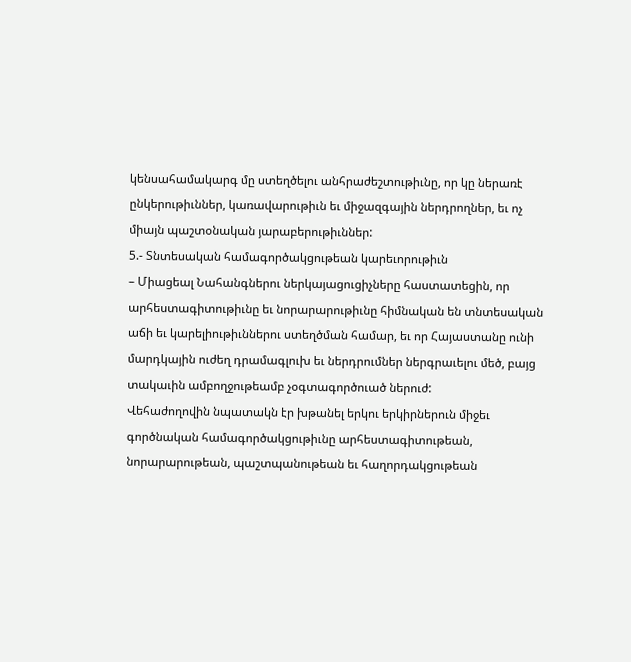կենսահամակարգ մը ստեղծելու անհրաժեշտութիւնը, որ կը ներառէ ընկերութիւններ, կառավարութիւն եւ միջազգային ներդրողներ, եւ ոչ միայն պաշտօնական յարաբերութիւններ:
5.- Տնտեսական համագործակցութեան կարեւորութիւն
– Միացեալ Նահանգներու ներկայացուցիչները հաստատեցին, որ արհեստագիտութիւնը եւ նորարարութիւնը հիմնական են տնտեսական աճի եւ կարելիութիւններու ստեղծման համար, եւ որ Հայաստանը ունի մարդկային ուժեղ դրամագլուխ եւ ներդրումներ ներգրաւելու մեծ, բայց տակաւին ամբողջութեամբ չօգտագործուած ներուժ:
Վեհաժողովին նպատակն էր խթանել երկու երկիրներուն միջեւ գործնական համագործակցութիւնը արհեստագիտութեան, նորարարութեան, պաշտպանութեան եւ հաղորդակցութեան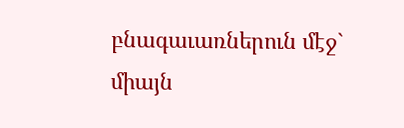բնագաւառներուն մէջ` միայն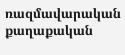ռազմավարական քաղաքական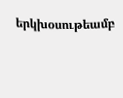երկխօսութեամբ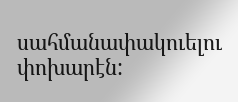սահմանափակուելու փոխարէն: